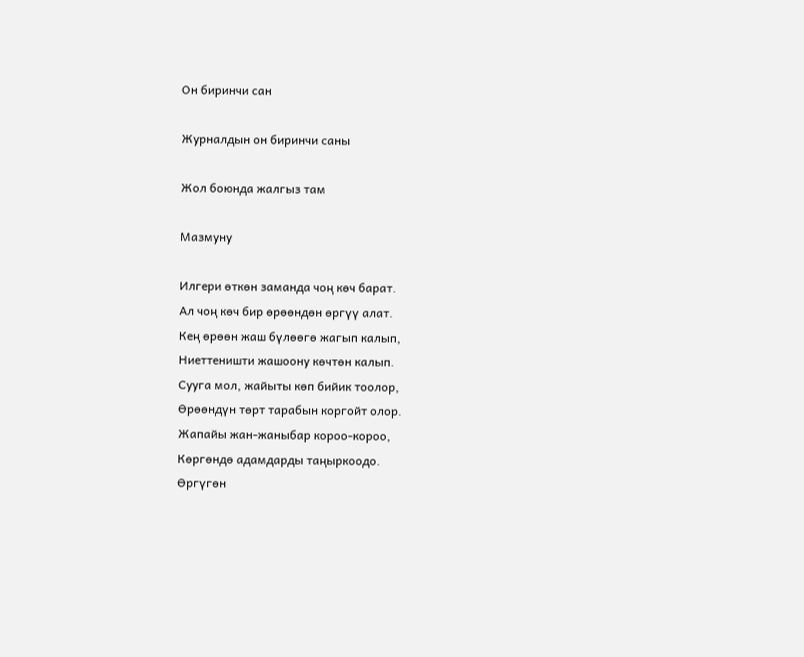Он биринчи сан

Журналдын он биринчи саны

Жол боюнда жалгыз там

Мазмуну

Илгери өткөн заманда чоң көч барат.
Ал чоң көч бир өрөөндөн өргүү алат.
Кең өрөөн жаш бүлөөгө жагып калып,
Ниеттеништи жашоону көчтөн калып.
Сууга мол, жайыты көп бийик тоолор,
Өрөөндүн төрт тарабын коргойт олор.
Жапайы жан-жаныбар короо-короо,
Көргөндө адамдарды таңыркоодо.
Өргүгөн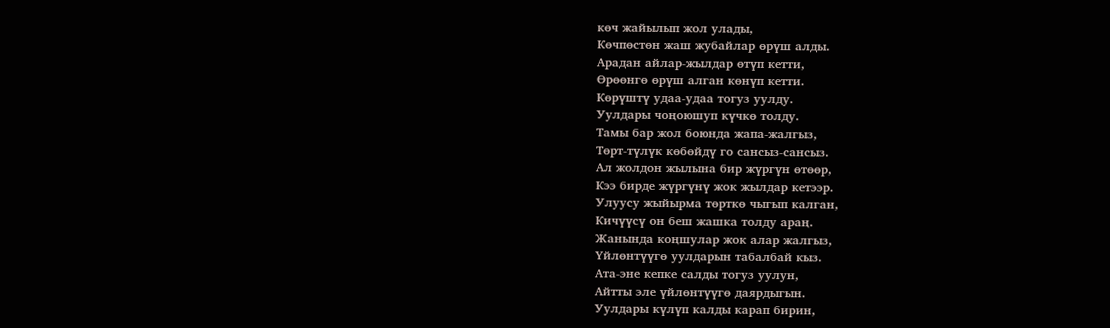көч жайылып жол улады,
Көчпөстөн жаш жубайлар өрүш алды.
Арадан айлар-жылдар өтүп кетти,
Өрөөнгө өрүш алган көнүп кетти.
Көрүштү удаа-удаа тогуз уулду.
Уулдары чоңоюшуп күчкө толду.
Тамы бар жол боюнда жапа-жалгыз,
Төрт-түлүк көбөйдү го сансыз-сансыз.
Ал жолдон жылына бир жүргүн өтөөр,
Кээ бирде жүргүнү жок жылдар кетээр.
Улуусу жыйырма төрткө чыгып калган,
Кичүүсү он беш жашка толду араң.
Жанында коңшулар жок алар жалгыз,
Үйлөнтүүгө уулдарын табалбай кыз.
Ата-эне кепке салды тогуз уулун,
Айтты эле үйлөнтүүгө даярдыгын.
Уулдары күлүп калды карап бирин,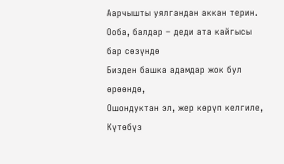Аарчышты уялгандан аккан терин.
Ооба, балдар – деди ата кайгысы бар сөзүндө
Бизден башка адамдар жок бул өрөөндө,
Ошондуктан эл, жер көрүп келгиле,
Күтөбүз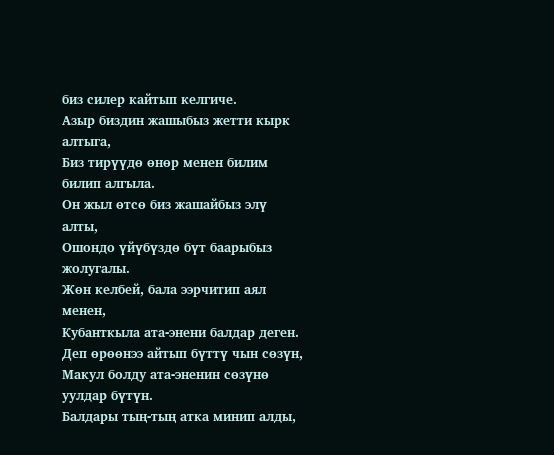биз силер кайтып келгиче.
Азыр биздин жашыбыз жетти кырк алтыга,
Биз тирүүдө өнөр менен билим билип алгыла.
Он жыл өтсө биз жашайбыз элү алты,
Ошондо үйүбүздө бүт баарыбыз жолугалы.
Жөн келбей, бала ээрчитип аял менен,
Кубанткыла ата-энени балдар деген.
Деп өрөөнээ айтып бүттү чын сөзүн,
Макул болду ата-эненин сөзүнө уулдар бүтүн.
Балдары тың-тың атка минип алды,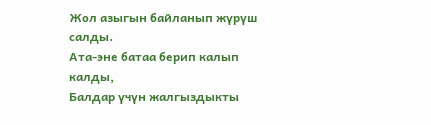Жол азыгын байланып жүрүш салды.
Ата-эне батаа берип калып калды,
Балдар үчүн жалгыздыкты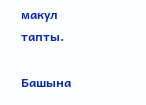макул тапты.

Башына